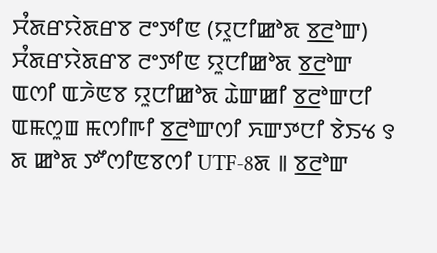ꯆꯪꯗꯔꯌꯥꯗꯔꯕ ꯂꯦꯇꯤꯟ (ꯌꯨꯅꯤꯀꯣꯗ ꯕ꯭ꯂꯣꯛ)
ꯆꯪꯗꯔꯌꯥꯗꯔꯕ ꯂꯦꯇꯤꯟ ꯌꯨꯅꯤꯀꯣꯗ ꯕ꯭ꯂꯣꯛ ꯑꯁꯤ ꯑꯍꯥꯟꯕ ꯌꯨꯅꯤꯀꯣꯗ ꯊꯥꯛꯀꯤ ꯕ꯭ꯂꯣꯛꯅꯤ ꯑꯃꯁꯨꯡ ꯃꯁꯤꯒꯤ ꯕ꯭ꯂꯣꯛꯁꯤ ꯈꯛꯇꯅꯤ ꯕꯥꯏꯠ ꯱ ꯗ ꯀꯣꯗ ꯇꯧꯁꯤꯟꯕꯁꯤ UTF-8ꯗ ꯫ ꯕ꯭ꯂꯣꯛ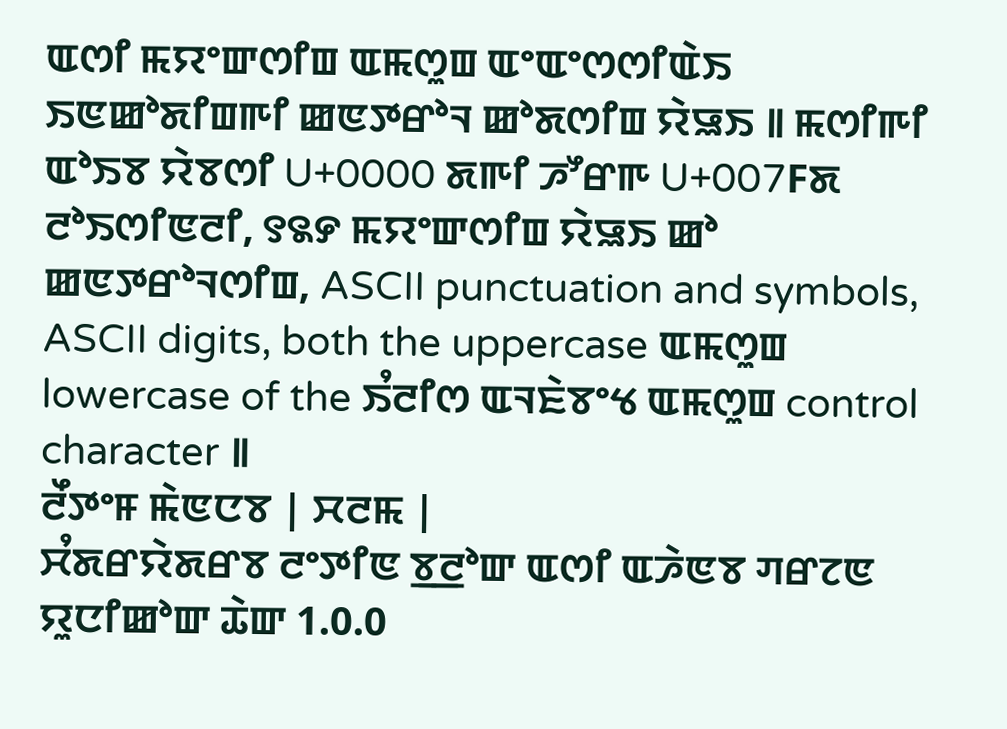ꯑꯁꯤ ꯃꯌꯦꯛꯁꯤꯡ ꯑꯃꯁꯨꯡ ꯑꯦꯑꯦꯁꯁꯤꯑꯥꯏ ꯏꯟꯀꯣꯗꯤꯡꯒꯤ ꯀꯟꯇꯔꯣꯜ ꯀꯣꯗꯁꯤꯡ ꯌꯥꯎꯏ ꯫ ꯃꯁꯤꯒꯤ ꯑꯣꯏꯕ ꯌꯥꯕꯁꯤ U+0000 ꯗꯒꯤ ꯍꯧꯔꯒ U+007Fꯗ ꯂꯣꯏꯁꯤꯟꯂꯤ, ꯱꯲꯸ ꯃꯌꯦꯛꯁꯤꯡ ꯌꯥꯎꯏ ꯀꯣ ꯀꯟꯇꯔꯣꯜꯁꯤꯡ, ASCII punctuation and symbols, ASCII digits, both the uppercase ꯑꯃꯁꯨꯡ lowercase of the ꯏꯪꯂꯤꯁ ꯑꯜꯐꯥꯕꯦꯠ ꯑꯃꯁꯨꯡ control character ꯫
ꯂꯩꯇꯦꯝ ꯃꯥꯟꯅꯕ | ꯆꯂꯃ |
ꯆꯪꯗꯔꯌꯥꯗꯔꯕ ꯂꯦꯇꯤꯟ ꯕ꯭ꯂꯣꯛ ꯑꯁꯤ ꯑꯍꯥꯟꯕ ꯚꯔꯖꯟ ꯌꯨꯅꯤꯀꯣꯛ ꯊꯥꯛ 1.0.0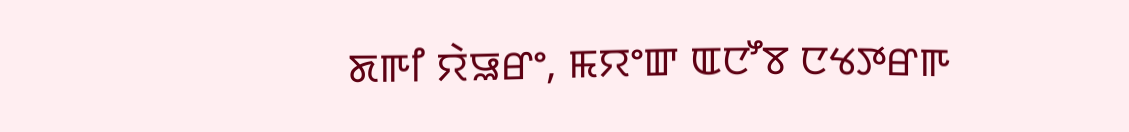ꯗꯒꯤ ꯌꯥꯎꯔꯦ, ꯃꯌꯦꯛ ꯑꯅꯧꯕ ꯅꯠꯇꯔꯒ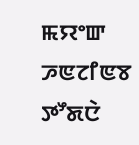ꯃꯌꯦꯛ ꯍꯟꯖꯤꯟꯕ ꯇꯧꯗꯅꯥ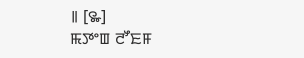꯫ [꯳]
ꯃꯇꯦꯡ ꯂꯧꯐꯝ